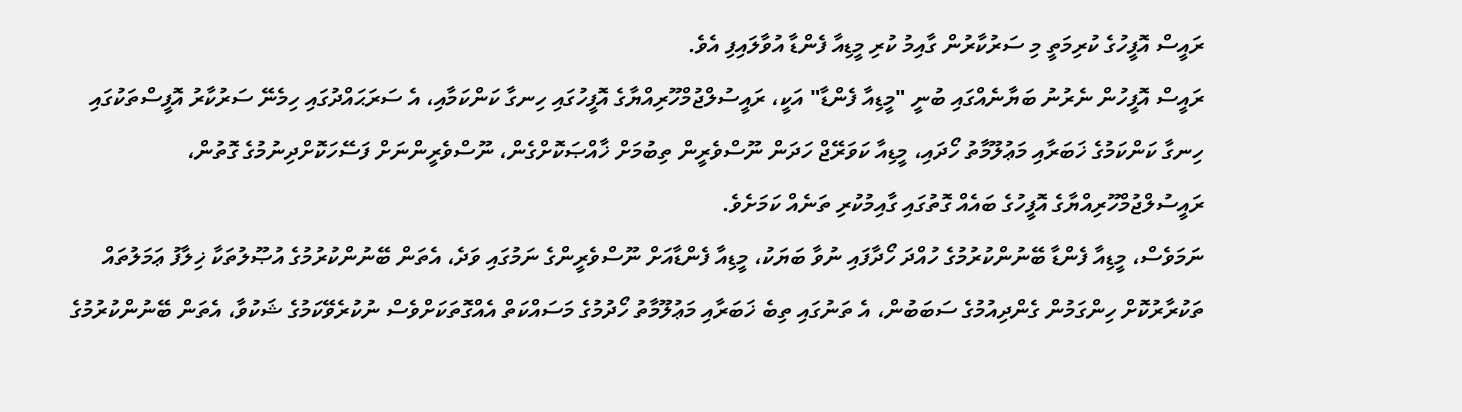ރައީސް އޮފީހުގެ ކުރިމަތީ މި ސަރުކާރުން ގާއިމު ކުރި މީޑިއާ ފެންޑާ އުވާލައިފި އެވެ.
ރައީސް އޮފީހުން ނެރުނު ބަޔާނެއްގައި ބުނީ "މީޑިއާ ފެންޑާ" އަކީ، ރައީސުލްޖުމްހޫރިއްޔާގެ އޮފީހުގައި ހިނގާ ކަންކަމާއި، އެ ސަރަޙައްދުގައި ހިމެނޭ ސަރުކާރު އޮފީސްތަކުގައި ހިނގާ ކަންކަމުގެ ޚަބަރާއި މަޢުލޫމާތު ހޯދައި، މީޑިއާ ކަވަރޭޖް ހަދަން ނޫސްވެރީން ތިބުމަށް ޚާއްޞަކޮށްގެން، ނޫސްވެރީންނަށް ފަސޭހަކޮށްދިނުމުގެ ގޮތުން، ރައީސުލްޖުމްހޫރިއްޔާގެ އޮފީހުގެ ބައެއް ގޮތުގައި ގާއިމުކުރި ތަނެއް ކަމަށެވެ.
ނަމަވެސް، މީޑިއާ ފެންޑާ ބޭނުންކުރުމުގެ ހުއްދަ ހޯދާފައި ނުވާ ބަޔަކު، މީޑިއާ ފެންޑާއަށް ނޫސްވެރީންގެ ނަމުގައި ވަދެ، އެތަން ބޭނުންކުރުމުގެ އުޞޫލުތަކާ ޚިލާފު ޢަމަލުތައް ތަކުރާރުކޮށް ހިންގަމުން ގެންދިއުމުގެ ސަބަބުން، އެ ތަނުގައި ތިބެ ޚަބަރާއި މަޢުލޫމާތު ހޯދުމުގެ މަސައްކަތް އެއްގޮތަކަށްވެސް ނުކުރެވޭކަމުގެ ޝަކުވާ، އެތަން ބޭނުންކުރުމުގެ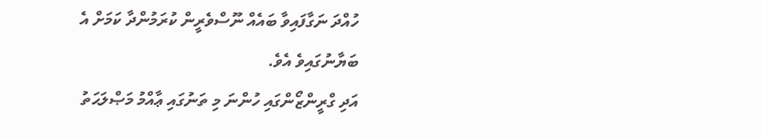ހުއްދަ ނަގާފައިވާ ބައެއް ނޫސްވެރީން ކުރަމުންދާ ކަމަށް އެ ބަޔާނުގައިވެ އެވެ.
އަދި ގްރީންޒޯންގައި ހުންނަ މި ތަނުގައި ޢާއްމު މަޞްލަޙަތު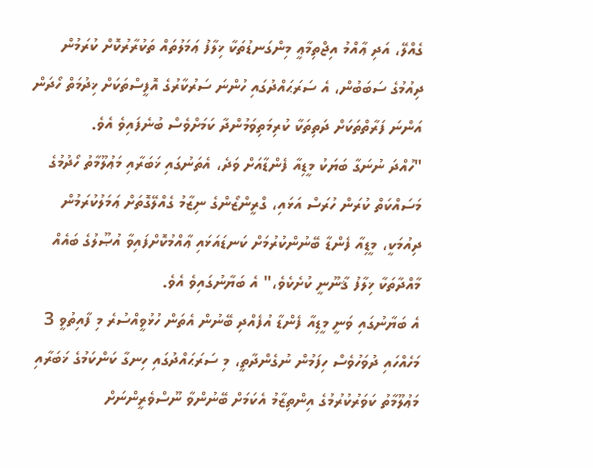ގެއްލޭ، އަދި ޢާއްމު އިޖްތިމާޢީ މިންގަނޑުތަކާ ޚިލާފު ޢަމަލުތައް ތަކުރާރުކޮށް ކުރަމުން ދިއުމުގެ ސަބަބުން، އެ ސަރަޙައްދުގައި ހުންނަ ސަރުކާރުގެ އޮފީސްތަކަށް ޚިދުމަތް ހޯދަން އަންނަ ފަރާތްތަކަށް ދަތިތަކާ ކުރިމަތިވަމުންދާ ކަމަށްވެސް ބުނެފައިވެ އެވެ.
"ހުއްދަ ނުނަގާ ބަޔަކު މީޑިއާ ފެންޑާއަށް ވަދެ، އެތަނުގައި ޚަބަރާއި މަޢުލޫމާތު ހޯދުމުގެ މަސައްކަތް ކުރަން ހުރަސް އަޅައި، ގްރީންޒޯންގެ ނިޒާމު ގެއްލޭގޮތަށް ޢަމަލުކުރަމުން ދިއުމަކީ، މީޑިއާ ފެންޑާ ބޭނުންކުރުމަށް ކަނޑައަޅައި ޢާއްމުކޮށްފައިވާ އުޞޫލުގެ ބައެއް މާއްދާތަކާ ޚިލާފު ޤާނޫނީ ކުށެކެވެ،" އެ ބަޔާނުގައިވެ އެވެ.
އެ ބަޔާނުގައި ވަނީ މީޑިއާ ފެންޑާ އުފެއްދި ބޭނުން އެތަން ހުޅުވީއްސުރެ މި ފާއިތުވީ 3 މަހެއްހައި ދުވަހުވެސް ހިފަމުން ނުގެންދާތީ، މި ސަރަޙައްދުގައި ހިނގާ ކަންކަމުގެ ޚަބަރާއި މަޢުލޫމާތު ކަވަރުކުރުމުގެ އިންތިޒާމު އެކަމަށް ބޭނުންވާ ނޫސްވެރީންނަށް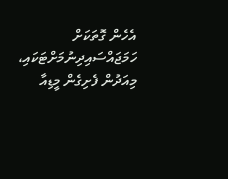އެހެން ގޮތަކަށް ހަމަޖައްސައިދިނުމަށްޓަކައި، މިއަދުން ފެށިގެން މީޑިއާ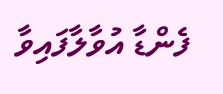ފެންޑާ އުވާލާފައިވާ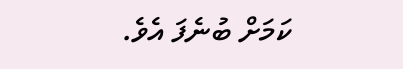ކަމަށް ބުނެފަ އެވެ.